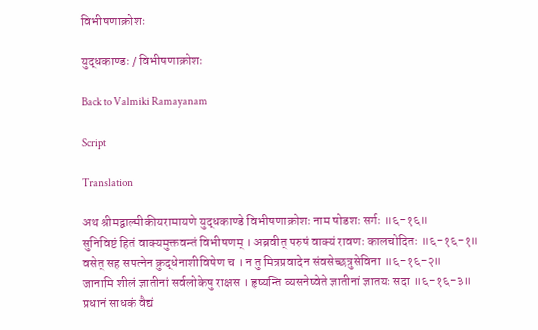विभीषणाक्रोशः

युद्धकाण्डः / विभीषणाक्रोशः

Back to Valmiki Ramayanam

Script

Translation

अथ श्रीमद्वाल्मीकीयरामायणे युद्धकाण्डे विभीषणाक्रोशः नाम षोडशः सर्गः ॥६-१६॥
सुनिविष्टं हितं वाक्यमुक्तवन्तं विभीषणम् । अब्रवीत् परुषं वाक्यं रावणः कालचोदितः ॥६-१६-१॥
वसेत् सह सपत्नेन क्रुद्धेनाशीविषेण च । न तु मित्रप्रवादेन संवसेच्छत्रुसेविना ॥६-१६-२॥
जानामि शीलं ज्ञातीनां सर्वलोकेषु राक्षस । हृष्यन्ति व्यसनेष्वेते ज्ञातीनां ज्ञातयः सदा ॥६-१६-३॥
प्रधानं साधकं वैद्यं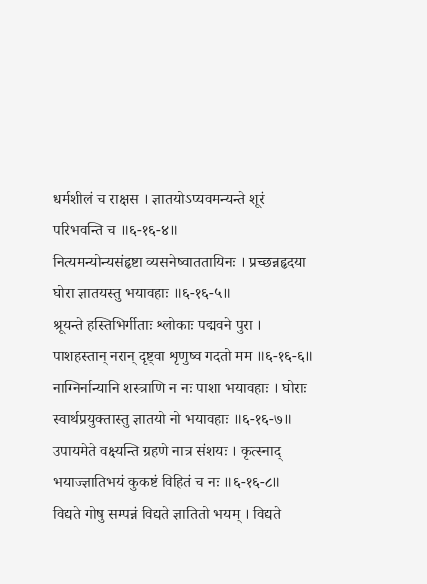धर्मशीलं च राक्षस । ज्ञातयोऽप्यवमन्यन्ते शूरं परिभवन्ति च ॥६-१६-४॥
नित्यमन्योन्यसंहृष्टा व्यसनेष्वाततायिनः । प्रच्छन्नहृदया घोरा ज्ञातयस्तु भयावहाः ॥६-१६-५॥
श्रूयन्ते हस्तिभिर्गीताः श्लोकाः पद्मवने पुरा । पाशहस्तान् नरान् दृष्ट्वा शृणुष्व गदतो मम ॥६-१६-६॥
नाग्निर्नान्यानि शस्त्राणि न नः पाशा भयावहाः । घोराः स्वार्थप्रयुक्तास्तु ज्ञातयो नो भयावहाः ॥६-१६-७॥
उपायमेते वक्ष्यन्ति ग्रहणे नात्र संशयः । कृत्स्नाद् भयाज्ज्ञातिभयं कुकष्टं विहितं च नः ॥६-१६-८॥
विद्यते गोषु सम्पन्नं विद्यते ज्ञातितो भयम् । विद्यते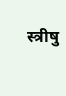स्त्रीषु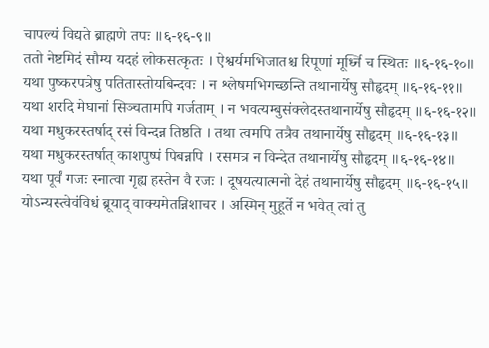चापल्यं विद्यते ब्राह्मणे तपः ॥६-१६-९॥
ततो नेष्टमिदं सौम्य यदहं लोकसत्कृतः । ऐश्वर्यमभिजातश्च रिपूणां मूर्ध्नि च स्थितः ॥६-१६-१०॥
यथा पुष्करपत्रेषु पतितास्तोयबिन्दवः । न श्लेषमभिगच्छन्ति तथानार्येषु सौहृदम् ॥६-१६-११॥
यथा शरदि मेघानां सिञ्चतामपि गर्जताम् । न भवत्यम्बुसंक्लेदस्तथानार्येषु सौहृदम् ॥६-१६-१२॥
यथा मधुकरस्तर्षाद् रसं विन्दन्न तिष्ठति । तथा त्वमपि तत्रैव तथानार्येषु सौहृदम् ॥६-१६-१३॥
यथा मधुकरस्तर्षात् काशपुष्पं पिबन्नपि । रसमत्र न विन्देत तथानार्येषु सौहृदम् ॥६-१६-१४॥
यथा पूर्वं गजः स्नात्वा गृह्य हस्तेन वै रजः । दूषयत्यात्मनो देहं तथानार्येषु सौहृदम् ॥६-१६-१५॥
योऽन्यस्त्वेवंविधं ब्रूयाद् वाक्यमेतन्निशाचर । अस्मिन् मुहूर्ते न भवेत् त्वां तु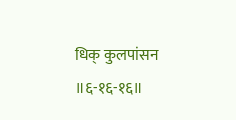धिक् कुलपांसन ॥६-१६-१६॥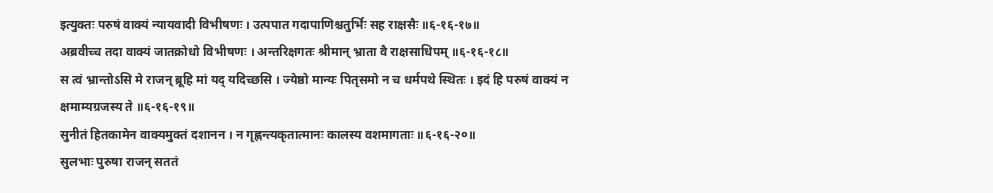इत्युक्तः परुषं वाक्यं न्यायवादी विभीषणः । उत्पपात गदापाणिश्चतुर्भिः सह राक्षसैः ॥६-१६-१७॥
अब्रवीच्च तदा वाक्यं जातक्रोधो विभीषणः । अन्तरिक्षगतः श्रीमान् भ्राता वै राक्षसाधिपम् ॥६-१६-१८॥
स त्वं भ्रान्तोऽसि मे राजन् ब्रूहि मां यद् यदिच्छसि । ज्येष्ठो मान्यः पितृसमो न च धर्मपथे स्थितः । इदं हि परुषं वाक्यं न क्षमाम्यग्रजस्य ते ॥६-१६-१९॥
सुनीतं हितकामेन वाक्यमुक्तं दशानन । न गृह्णन्त्यकृतात्मानः कालस्य वशमागताः ॥६-१६-२०॥
सुलभाः पुरुषा राजन् सततं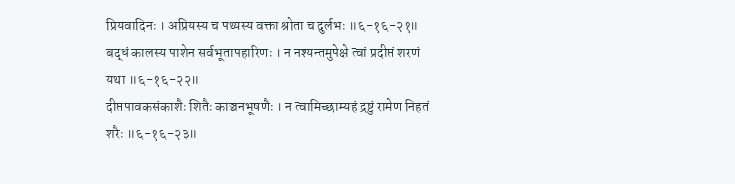प्रियवादिनः । अप्रियस्य च पथ्यस्य वक्ता श्रोता च दुर्लभः ॥६-१६-२१॥
बद्धं कालस्य पाशेन सर्वभूतापहारिणः । न नश्यन्तमुपेक्षे त्वां प्रदीप्तं शरणं यथा ॥६-१६-२२॥
दीप्तपावकसंकाशैः शितैः काञ्चनभूषणैः । न त्वामिच्छाम्यहं द्रष्टुं रामेण निहतं शरैः ॥६-१६-२३॥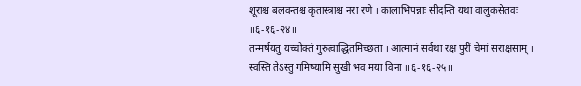शूराश्च बलवन्तश्च कृतास्त्राश्च नरा रणे । कालाभिपन्नाः सीदन्ति यथा वालुकसेतवः ॥६-१६-२४॥
तन्मर्षयतु यच्चोक्तं गुरुत्वाद्धितमिच्छता । आत्मानं सर्वथा रक्ष पुरीं चेमां सराक्षसाम् । स्वस्ति तेऽस्तु गमिष्यामि सुखी भव मया विना ॥६-१६-२५॥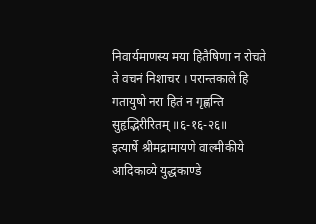निवार्यमाणस्य मया हितैषिणा न रोचते ते वचनं निशाचर । परान्तकाले हि गतायुषो नरा हितं न गृह्णन्ति सुहृद्भिरीरितम् ॥६-१६-२६॥
इत्यार्षे श्रीमद्रामायणे वाल्मीकीये आदिकाव्ये युद्धकाण्डे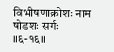विभीषणाक्रोशः नाम षोडशः सर्गः ॥६-१६॥